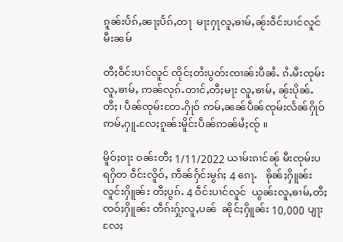ၵူၼ်းပႅၵ်ႇၼႃႈပႅၵ်ႇတႃ  မႃးႁႃလူႇၶၢမ်ႇၼႂ်းဝဵင်းပၢင်လူင် မီးၼမ်

တီႈဝဵင်းပၢင်လူင် ၸိုင်ႈတႆးပွတ်းၸၢၼ်းပီၼႆႉ ၵႆႉမီးၸုမ်းလူႇၶၢမ်ႇ ဢၼ်လုၵ်ႉတၢင်ႇတီႈမႃး လူႇၶၢမ်ႇ ၼႂ်းပိုၼ်ႉတီႈ၊ ပဵၼ်ၸုမ်းတႄႉႁိုဝ် ဢမ်ႇၼၼ်ပဵၼ်ၸုမ်းလႅၼ်ႁိုဝ်ဢမ်ႇႁူႉလႄႈၵူၼ်းမိူင်းပဵၼ်ဢၼ်မႆႈၸႂ် ။

မိူဝ်ႈဝႃး ဝၼ်းတီႈ 1/11/2022 ယၢမ်းၵၢင်ၼႂ် မီးၸုမ်းပရႁိတ ဝဵင်းလိူဝ်ႇ ဢဵၼ်ႁႅင်းမွၵ်ႈ 4 ၵေႃႉ   ၶိုၼ်ႈႁိူၼ်း လူင်းႁိူၼ်း တီႈပွၵ်ႉ 4 ဝဵင်းပၢင်လူင်  ယွၼ်းလူႇၶၢမ်ႇတီႈၸဝ်ႈႁိူၼ်း တဵၵ်းႁႂ်ႈလူႇပၼ်  ၼိုင်ႈႁိူၼ်း 10,000 ပျႃး လႄႈ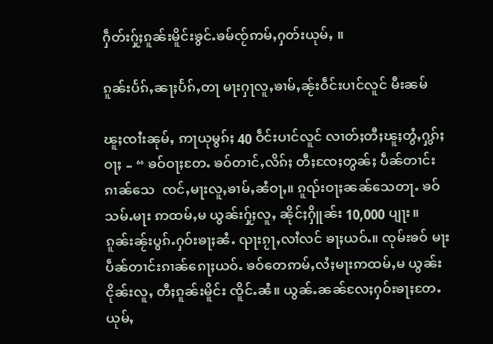ႁဵတ်းႁႂ်ႈၵူၼ်းမိူင်းၶွင်ႉၶမ်ၸႂ်ဢမ်ႇႁတ်းယုမ်ႇ ။

ၵူၼ်းပႅၵ်ႇၼႃႈပႅၵ်ႇတႃ မႃးႁႃလူႇၶၢမ်ႇၼႂ်းဝဵင်းပၢင်လူင် မီးၼမ်

ၽူႈၸၢႆးၼုမ်ႇ ဢႃယုမွၵ်ႈ 40 ဝဵင်းပၢင်လူင် လၢတ်ႈတီႈၽူႈတွႆႇႁွၵ်ႈဝႃႈ – “ ၶဝ်ဝႃႈတႄႉ ၶဝ်တၢင်ႇလိၵ်ႈ တီႈၸႄႈတွၼ်ႈ ပဵၼ်တၢင်းၵၢၼ်သေ  ၸင်ႇမႃးလူႇၶၢမ်ႇၼႆဝႃႇ။ ၵူၺ်းဝႃႈၼၼ်သေတႃႉ ၶဝ်သမ်ႉမႃး ဢထမ်ႇမ ယွၼ်းႁႂ်ႈလူႇ ၼိုင်ႈႁိူၼ်း 10,000 ပျႃး။ ၵူၼ်းၼႂ်းပွၵ်ႉႁဝ်းၶႃႈၼႆႉ ၺႃးၵႂႃႇလၢႆလင် ၶႃႈယဝ်ႉ။ ၸုမ်းၶဝ် မႃးပဵၼ်တၢင်းၵၢၼ်ၵေႃႈယဝ်ႉ ၶဝ်တေဢမ်ႇလႆႈမႃးဢထမ်ႇမ ယွၼ်းငိုၼ်းလူႇ တီႈၵူၼ်းမိူင်း ၸိူင်ႉၼႆ။ ယွၼ်ႉၼၼ်လႄႈႁဝ်းၶႃႈတႄႉယုမ်ႇ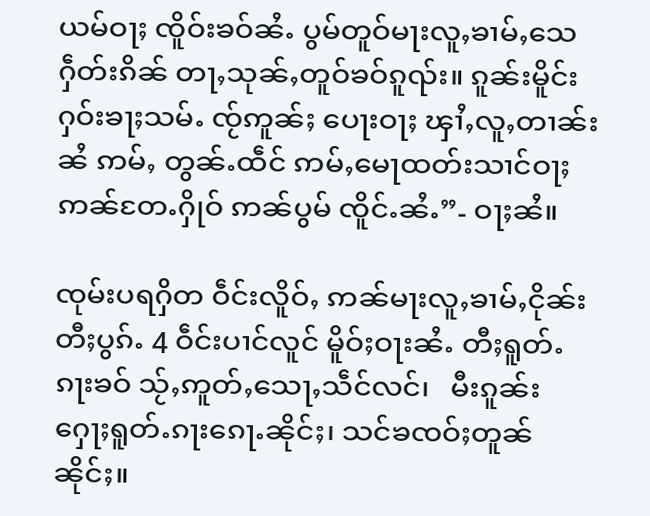ယမ်ဝႃႈ ၸိူဝ်းၶဝ်ၼႆႉ ပွမ်တူဝ်မႃးလူႇၶၢမ်ႇသေ   ႁဵတ်းၵိၼ် တႃႇသုၼ်ႇတူဝ်ၶဝ်ၵူၺ်း။ ၵူၼ်းမိူင်းႁဝ်းၶႃႈသမ်ႉ ၸႂ်ဢူၼ်ႈ ပေႃးဝႃႈ ၾၢႆႇလူႇတၢၼ်းၼႆ ဢမ်ႇ တွၼ်ႉထဵင် ဢမ်ႇမေႃထတ်းသၢင်ဝႃႈ ဢၼ်တႄႉႁိုဝ် ဢၼ်ပွမ် ၸိူင်ႉၼႆႉ”- ဝႃႈၼႆ။

ၸုမ်းပရႁိတ ဝဵင်းလိူဝ်ႇ ဢၼ်မႃးလူႇၶၢမ်ႇငိုၼ်း တီႈပွၵ်ႉ 4 ဝဵင်းပၢင်လူင် မိူဝ်ႈဝႃးၼႆႉ တီႈရူတ်ႉၵႃးၶဝ် သႂ်ႇဢူတ်ႇသေႃႇသဵင်လင်၊   မီးၵူၼ်း ႁေႃႈရူတ်ႉၵႃးၵေႃႉၼိုင်ႈ၊ သင်ၶၸဝ်ႈတူၼ်ၼိုင်ႈ။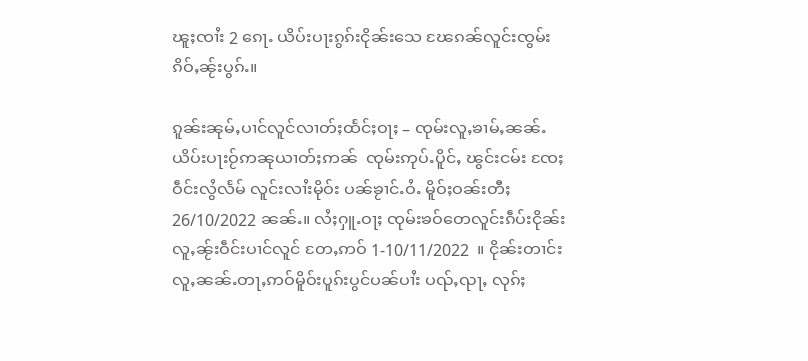ၽူႈၸၢႆး 2 ၵေႃႉ ယိပ်းပႃးၵွၵ်းငိုၼ်းသေ ၽႄၵၼ်လူင်းၸွမ်းၵိဝ်ႇၼႂ်းပွၵ်ႉ။

ၵူၼ်းၼုမ်ႇပၢင်လူင်လၢတ်ႈထႅင်ႈဝႃႈ – ၸုမ်းလူႇၶၢမ်ႇၼၼ်ႉ ယိပ်းပႃးဝႂ်ဢၼုယၢတ်ႈဢၼ်  ၸုမ်းဢုပ်ႉပိူင်ႇ ၽွင်းငမ်း ၸႄႈဝဵင်းလွႆလႅမ် လူင်းလၢႆးမိုဝ်း ပၼ်ၶႂၢင်ႉဝႆႉ မိူဝ်ႈဝၼ်းတီႈ 26/10/2022 ၼၼ်ႉ။ လႆႈႁူႉဝႃႈ ၸုမ်းၶဝ်တေလူင်းၵဵပ်းငိုၼ်းလူႇၼႂ်းဝဵင်းပၢင်လူင် တႄႇဢဝ် 1-10/11/2022  ။ ငိုၼ်းတၢင်းလူႇၼၼ်ႉတႃႇဢဝ်မိူဝ်းပူၵ်းပွင်ပၼ်ပၢႆး ပၺ်ႇၺႃႇ လုၵ်ႈ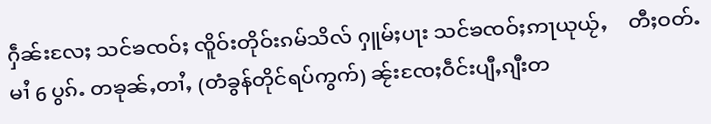ႁဵၼ်းလႄႈ သင်ၶၸဝ်ႈ ၸိူဝ်းတိုဝ်းၵမ်သိလ် ႁူမ်ႈပႃး သင်ၶၸဝ်ႈဢႃယုယႂ်ႇ    တီႈဝတ်ႉမၢႆ 6 ပွၵ်ႉ တၶုၼ်ႇတၢႆႇ (တံခွန်တိုင်ရပ်ကွက်) ၼႂ်းၸႄႈဝဵင်းပျီႇၵျီးတ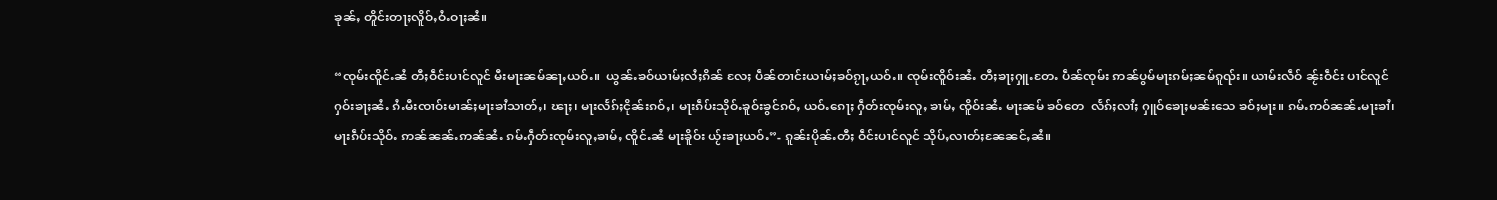ၶုၼ်ႇ တိူင်းတႃႈလိူဝ်ႇဝႆႉဝႃႈၼႆ။

“ၸုမ်းၸိူင်ႉၼႆ တီႈဝဵင်းပၢင်လူင် မီးမႃးၼမ်ၼႃႇယဝ်ႉ။  ယွၼ်ႉၶဝ်ယၢမ်ႈလႆႈၵိၼ် လႄႈ ပဵၼ်တၢင်းယၢမ်ႈၶဝ်ၵႂႃႇယဝ်ႉ။ ၸုမ်းၸိူဝ်းၼႆႉ တီႈၶႃႈႁူႉတႄႉ ပဵၼ်ၸုမ်း ဢၼ်ပွမ်မႃးၵမ်ႈၼမ်ၵူၺ်း။ ယၢမ်းလဵဝ် ၼႂ်းဝဵင်း ပၢင်လူင်ႁဝ်းၶႃႈၼႆႉ ၵႆႉမီးၸၢဝ်းမၢၼ်ႈမႃးၶၢႆသၢတ်ႇ၊ ၽႃႈ၊ မႃးလႅၵ်ႈငိုၼ်းၵဝ်ႇ၊ မႃးၵဵပ်းသိုဝ်ႉၶူဝ်းၶွင်ၵဝ်ႇ ယဝ်ႉၵေႃႈ ႁဵတ်းၸုမ်းလူႇ ၶၢမ်ႇ ၸိူဝ်းၼႆႉ မႃးၼမ် ၶဝ်တေ  လႅၵ်ႈလၢႆႈ ႁူဝ်ၶေႃႈမၼ်းသေ ၶဝ်ႈမႃး။ ၵမ်ႉဢဝ်ၼၼ်ႉမႃးၶၢႆ၊ မႃးၵဵပ်းသိုဝ်ႉ ဢၼ်ၼၼ်ႉဢၼ်ၼႆႉ ၵမ်ႉႁဵတ်းၸုမ်းလူႇၶၢမ်ႇ ၸိူင်ႉၼႆ မႃးၶိူဝ်း ယႂ်းၶႃႈယဝ်ႉ”- ၵူၼ်းပိုၼ်ႉတီႈ ဝဵင်းပၢင်လူင် သိုပ်ႇလၢတ်ႈၼႄၼင်ႇၼႆ။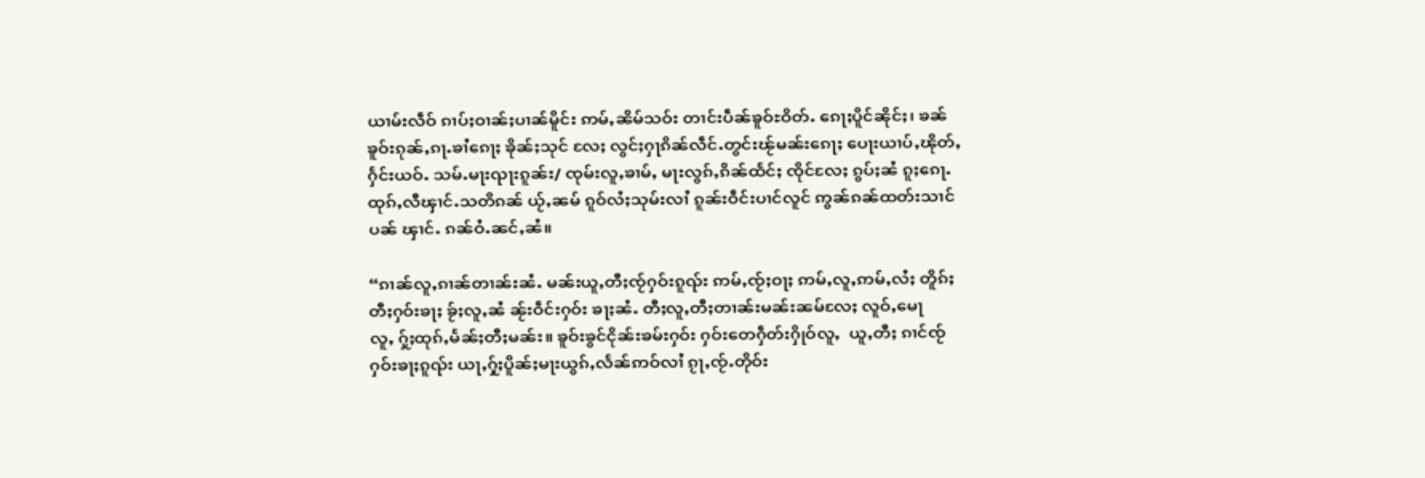ယၢမ်းလဵဝ် ၵၢပ်ႈဝၢၼ်ႈပၢၼ်မိူင်း ဢမ်ႇၼိမ်သဝ်း တၢင်းပဵၼ်ၶူဝ်ႊဝိတ်ႉ ၵေႃႈပိူင်ၼိုင်ႈ၊ ၶၼ်ၶူဝ်းၵုၼ်ႇၵႃႉၶၢႆၵေႃႈ ၶိုၼ်ႈသုင် လႄႈ လွင်ႈႁႃၵိၼ်လဵင်ႉတွင်းၽႂ်မၼ်းၵေႃႈ ပေႃးယၢပ်ႇၽိုတ်ႇႁႅင်းယဝ်ႉ သမ်ႉမႃးၺႃးၵူၼ်း/ ၸုမ်းလူႇၶၢမ်ႇ မႃးလွၵ်ႇၵိၼ်ထႅင်ႈ ၸိုင်လႄႈ ၵွပ်ႈၼႆ ၵူႈၵေႃႉ ထုၵ်ႇလီၾၢင်ႉသတိၵၼ် ယႂ်ႇၼမ် ၵူဝ်လႆႈသုမ်းလၢႆ ၵူၼ်းဝဵင်းပၢင်လူင် ဢွၼ်ၵၼ်ထတ်းသၢင်ပၼ် ၾၢင်ႉ ၵၼ်ဝႆႉၼင်ႇၼႆ။

“ၵၢၼ်လူႇၵၢၼ်တၢၼ်းၼႆႉ မၼ်းယူႇတီႈၸႂ်ႁဝ်းၵူၺ်း ဢမ်ႇၸႂ်ႈဝႃႈ ဢမ်ႇလူႇဢမ်ႇလႆႈ တိူၵ်ႈတီႈႁဝ်းၶႃႈ ၶႂ်ႈလူႇၼႆ ၼႂ်းဝဵင်းႁဝ်း ၶႃႈၼႆႉ တီႈလူႇတီႈတၢၼ်းမၼ်းၼမ်လႄႈ လူဝ်ႇမေႃလူႇ ႁႂ်ႈထုၵ်ႇမႅၼ်ႈတီႈမၼ်း။ ၶူဝ်းၶွင်ငိုၼ်းၶမ်းႁဝ်း ႁဝ်းတေႁဵတ်းႁိုဝ်လူႇ  ယူႇတီႈ ၵၢင်ၸႂ်ႁဝ်းၶႃႈၵူၺ်း ယႃႇႁႂ်ႈပိူၼ်ႈမႃးယွၵ်ႇလႅၼ်ဢဝ်လၢႆ ၵႂႃႇၸႂ်ႉတိုဝ်း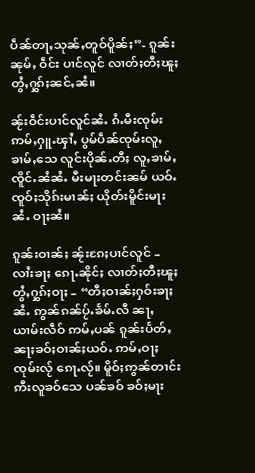ပဵၼ်တႃႇသုၼ်ႇတူဝ်ပိူၼ်ႈ”- ၵူၼ်းၼုမ်ႇ ဝဵင်း ပၢင်လူင် လၢတ်ႈတီႈၽူႈတွႆႇႁွၵ်ႈၼင်ႇၼႆ။

ၼႂ်းဝဵင်းပၢင်လူင်ၼႆႉ ၵႆႉမီးၸုမ်းဢမ်ႇႁူႉၾၢႆႇ ပွမ်ပဵၼ်ၸုမ်းလူႇၶၢမ်ႇသေ လူင်းပိုၼ်ႉတီႈ လူႇၶၢမ်ႇ ၸိူင်ႉၼႆၼႆႉ မီးမႃးတင်းၼမ် ယဝ်ႉ ၸူဝ်ႈသိုၵ်းမၢၼ်ႈ ယိုတ်းမိူင်းမႃးၼႆႉ ဝႃႈၼႆ။

ၵူၼ်းဝၢၼ်ႈ ၼႂ်းၵႄႈပၢင်လူင် – လၢႆးၶႃႈ ၵေႃႉၼိုင်ႈ လၢတ်ႈတီႈၽူႈတွႆႇႁွၵ်ႈဝႃႈ – “တီႈဝၢၼ်ႈႁဝ်းၶႃႈၼႆႉ ဢွၼ်ၵၼ်ပႂ်ႉၶႅမ်ႉလီ ၼႃႇ ယၢမ်းလဵဝ် ဢမ်ႇပၼ် ၵူၼ်းပႅတ်ႇၼႃႈၶဝ်ႈဝၢၼ်ႈယဝ်ႉ ဢမ်ႇဝႃႈ ၸုမ်းလႂ် ၵေႃႉလႂ်။ မိူဝ်ႈဢွၼ်တၢင်းဢီးလူၶဝ်သေ ပၼ်ၶဝ် ၶဝ်ႈမႃး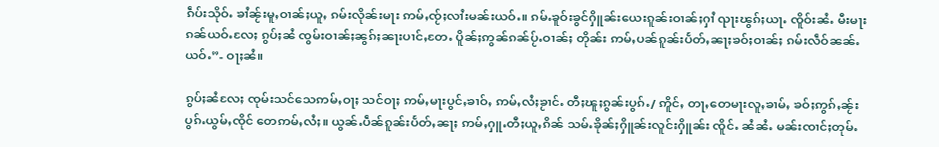ၵဵပ်းသိုဝ်ႉ ၶၢႆၼႂ်းမူႇဝၢၼ်ႈယူႇ ၵမ်းလိုၼ်းမႃး ဢမ်ႇၸႂ်ႈလၢႆးမၼ်းယဝ်ႉ။ ၵမ်ႉၶူဝ်းၶွင်ႁိူၼ်းယေးၵူၼ်းဝၢၼ်ႈႁၢႆ ၺႃးၽွၵ်ႈယႃႉ ၸိူဝ်းၼႆႉ မီးမႃးၵၼ်ယဝ်ႉလႄႈ ၵွပ်ႈၼႆ ၸွမ်းဝၢၼ်ႈၼွၵ်ႈၼႃးပၢင်ႇတႄႉ ပိူၼ်ႈဢွၼ်ၵၼ်ပႂ်ႉဝၢၼ်ႈ တိုၼ်း ဢမ်ႇပၼ်ၵူၼ်းပႅတ်ႇၼႃႈၶဝ်ႈဝၢၼ်ႈ ၵမ်းလဵဝ်ၼၼ်ႉယဝ်ႉ”- ဝႃႈၼႆ။

ၵွပ်ႈၼႆလႄႈ ၸုမ်းသင်သေဢမ်ႇဝႃႈ သင်ဝႃႈ ဢမ်ႇမႃးပွင်ႇၶၢဝ်ႇ ဢမ်ႇလႆႈၶႂၢင်ႉ တီႈၽူႈၵွၼ်းပွၵ်ႉ/ ဢိူင်ႇ တႃႇတေမႃးလူႇၶၢမ်ႇ ၶဝ်ႈဢွၵ်ႇၼႂ်းပွၵ်ႉယွမ်ႇၸိုင် တေဢမ်ႇလႆႈ။ ယွၼ်ႉပဵၼ်ၵူၼ်းပႅတ်ႇၼႃႈ ဢမ်ႇႁူႉတီႈယူႇၵိၼ် သမ်ႉၶိုၼ်ႈႁိူၼ်းလူင်းႁိူၼ်း ၸိူင်ႉ ၼႆၼႆႉ မၼ်းၸၢင်ႈတုမ်ႉ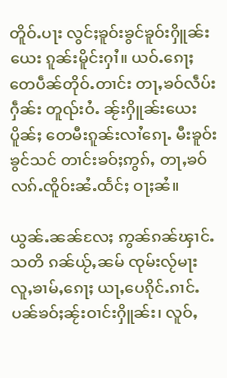တိူဝ်ႉပႃး လွင်ႈၶူဝ်းၶွင်ၶူဝ်းႁိူၼ်းယေး ၵူၼ်းမိူင်းႁၢႆ။ ယဝ်ႉၵေႃႈ တေပဵၼ်တိုဝ်ႉတၢင်း တႃႇၶဝ်လဵပ်းႁဵၼ်း တူၺ်းဝႆႉ ၼႂ်းႁိူၼ်းယေးပိူၼ်ႈ တေမီးၵူၼ်းလၢႆၵေႃႉ မီးၶူဝ်းၶွင်သင် တၢင်းၶဝ်ႈဢွၵ်ႇ တႃႇၶဝ်လၵ်ႉၸိူဝ်းၼႆႉထႅင်ႈ ဝႃႈၼႆ။

ယွၼ်ႉၼၼ်လႄႈ ဢွၼ်ၵၼ်ၾၢင်ႉသတိ ၵၼ်ယႂ်ႇၼမ် ၸုမ်းလႂ်မႃးလူႇၶၢမ်ႇၵေႃႈ ယႃႇပေၵိုင်ႉၵၢင်ႉပၼ်ၶဝ်ႈၼႂ်းဝၢင်းႁိူၼ်း၊ လူဝ်ႇ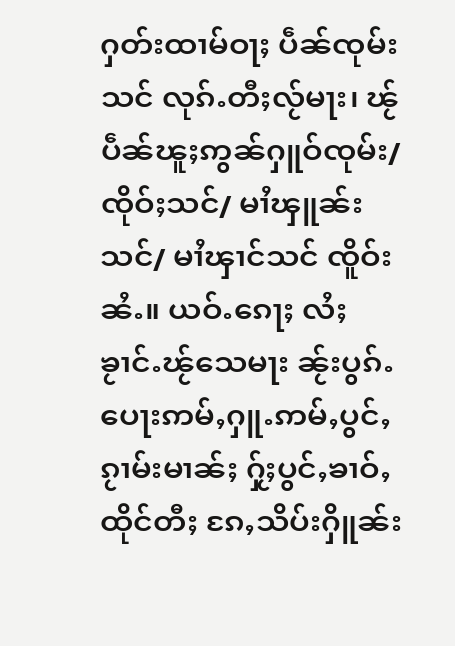ႁတ်းထၢမ်ဝႃႈ ပဵၼ်ၸုမ်းသင် လုၵ်ႉတီႈလႂ်မႃး၊ ၽႂ်ပဵၼ်ၽူႈဢွၼ်ႁူဝ်ၸုမ်း/ ၸိုဝ်ႈသင်/ မၢႆၾူၼ်းသင်/ မၢႆၾၢင်သင် ၸိူဝ်းၼႆႉ။ ယဝ်ႉၵေႃႈ လႆႈၶႂၢင်ႉၽႂ်သေမႃး ၼႂ်းပွၵ်ႉ ပေႃးဢမ်ႇႁူႉဢမ်ႇပွင်ႇ ၵႂၢမ်းမၢၼ်ႈ ႁႂ်ႈပွင်ႇၶၢဝ်ႇထိုင်တီႈ ၵႄႇသိပ်းႁိူၼ်း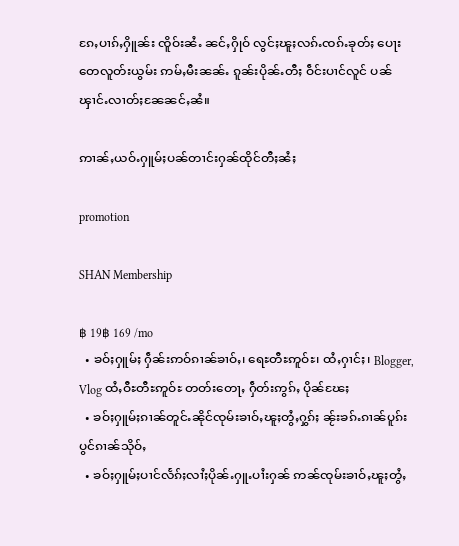ၵႄႇပၢၵ်ႇႁိူၼ်း ၸိူဝ်းၼႆႉ ၼင်ႇႁိုဝ် လွင်ႈၽူႈလၵ်ႉၸၵ်ႉၶုတ်ႈ ပေႃးတေလူတ်းယွမ်း ဢမ်ႇမီးၼၼ်ႉ ၵူၼ်းပိုၼ်ႉတီႈ ဝဵင်းပၢင်လူင် ပၼ်ၾၢင်ႉလၢတ်ႈၼႄၼင်ႇၼႆ။

ဢၢၼ်ႇယဝ်ႉႁူမ်ႈပၼ်တၢင်းႁၼ်ထိုင်တီႈၼႆႈ

promotion

SHAN Membership

฿ 19฿ 169 /mo
  • ၶဝ်ႈႁူမ်ႈ ႁဵၼ်းဢဝ်ၵၢၼ်ၶၢဝ်ႇ၊ ရေႊတီႊဢူဝ်ႊ၊ ထႆႇႁၢင်ႈ၊ Blogger, Vlog ထႆႇဝီႊတီႊဢူဝ်ႊ တတ်းတေႃႇ ႁဵတ်းဢွၵ်ႇ ပိုၼ်ၽႄႈ
  • ၶဝ်ႈႁူမ်ႈၵၢၼ်တူင်ႉၼိုင်ၸုမ်းၶၢဝ်ႇၽူႈတွႆႇႁွၵ်ႈ ၼႂ်းၶၵ်ႉၵၢၼ်ပူၵ်းပွင်ၵၢၼ်သိုဝ်ႇ
  • ၶဝ်ႈႁူမ်ႈပၢင်လႅၵ်ႈလၢႆႈပိုၼ်ႉႁူႉပၢႆးႁၼ် ဢၼ်ၸုမ်းၶၢဝ်ႇၽူႈတွႆႇ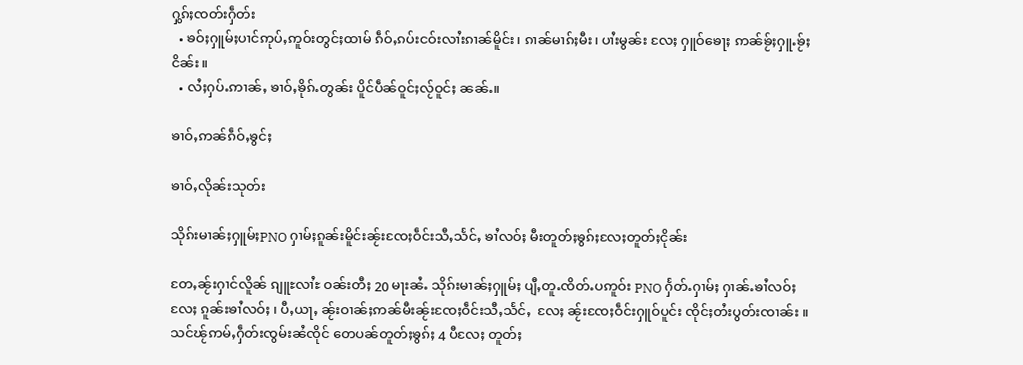ႁွၵ်ႈၸတ်းႁဵတ်း
  • ၶဝ်ႈႁူမ်ႈပၢင်ဢုပ်ႇဢူဝ်းတွင်ႈထၢမ် ၵဵဝ်ႇၵပ်းငဝ်းလၢႆးၵၢၼ်မိူင်း၊ ၵၢၼ်မၢၵ်ႈမီး၊ ပၢႆးမွၼ်း လႄႈ ႁူဝ်ၶေႃႈ ဢၼ်ၶႂ်ႈႁူႉၶႂ်ႈငိၼ်း။
  • လႆႈႁပ်ႉဢၢၼ်ႇ ၶၢဝ်ႇၶိုၵ်ႉတွၼ်း ပိူင်ပဵၼ်ဝူင်ႈလႂ်ဝူင်ႈ ၼၼ်ႉ။

ၶၢဝ်ႇဢၼ်ၵဵဝ်ႇၶွင်ႈ

ၶၢဝ်ႇလိုၼ်းသုတ်း

သိုၵ်းမၢၼ်ႈႁူမ်ႈPNO ႁၢမ်ႈၵူၼ်းမိူင်းၼႂ်းၸႄႈဝဵင်းသီႇသႅင်ႇ ၶၢႆလဝ်ႈ မီးတူတ်ႈၶွၵ်ႈလႄႈတူတ်ႈငိုၼ်း

တႄႇၼႂ်းႁၢင်လိူၼ် ၵျူႊလၢႆႊ ဝၼ်းတီႈ 20 မႃးၼႆႉ သိုၵ်းမၢၼ်ႈႁူမ်ႈ ပျီႇတူႉၸိတ်ႉပဢူဝ်း PNO ႁႅတ်ႉႁၢမ်ႈ ႁၢၼ်ႉၶၢႆလဝ်ႈ လႄႈ ၵူၼ်းၶၢႆလဝ်ႈ ၊ ပီႇယႃႇ ၼႂ်းဝၢၼ်ႈဢၼ်မီးၼႂ်းၸႄႈဝဵင်းသီႇသႅင်ႇ  လႄႈ ၼႂ်းၸႄႈဝဵင်းႁူဝ်ပူင်း ၸိုင်ႈတႆးပွတ်းၸၢၼ်း ။ သင်ၽႂ်ဢမ်ႇႁဵတ်းၸွမ်းၼႆၸိုင် တေပၼ်တူတ်ႈၶွၵ်ႈ 4 ပီလႄႈ တူတ်ႈ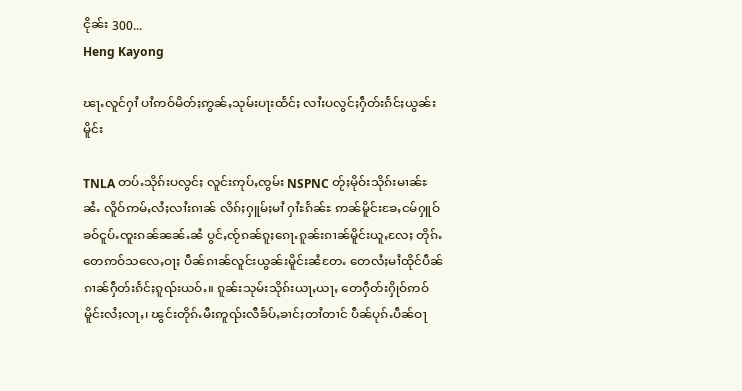ငိုၼ်း 300...
Heng Kayong

ၽႃႉလူင်ႁၢႆ ပၢႆဢဝ်မိတ်ႈဢွၼ်ႇသုမ်းပႃးထႅင်ႈ လၢႆးပလွင်ႈႁဵတ်းၵႅင်ႈယွၼ်းမိူင်း

TNLA တပ်ႉသိုၵ်းပလွင်ႈ လူင်းဢုပ်ႇၸွမ်း NSPNC တႂ်ႈမိုဝ်းသိုၵ်းမၢၼ်ႊၼႆႉ လိူဝ်ဢမ်ႇလႆႈလၢႆးၵၢၼ် လိၵ်ႈႁူမ်ႈမၢႆ ႁၢႆႊၵႅၼ်ႊ ဢၼ်မိူင်းၶႄႇငမ်ႁူဝ်ၶဝ်ငူပ်ႉၸူးၵၼ်ၼၼ်ႉၼႆ ပွင်ႇၸႂ်ၵၼ်ၵူႈၵေႃႉၵူၼ်းၵၢၼ်မိူင်းယူႇလႄႈ တိုၵ်ႉတေဢဝ်သလေႇဝႃႈ ပဵၼ်ၵၢၼ်လူင်းယွၼ်းမိူင်းၼႆတႄႉ တေလႆႈမၢႆထိုင်ပဵၼ်ၵၢၼ်ႁဵတ်းၵႅင်ႈၵူၺ်းယဝ်ႉ။ ၵူၼ်းသုမ်းသိုၵ်းယႃႇယႃႇ တေႁဵတ်းႁိုဝ်ဢဝ်မိူင်းလႆႈလႃႇ၊ ၽွင်းတိုၵ်ႉမီးဢူၺ်းလီၶႅပ်ႇၶၢင်ႈတၢႆတၢင် ပဵၼ်ပုၵ်ႉပဵၼ်ဝႃ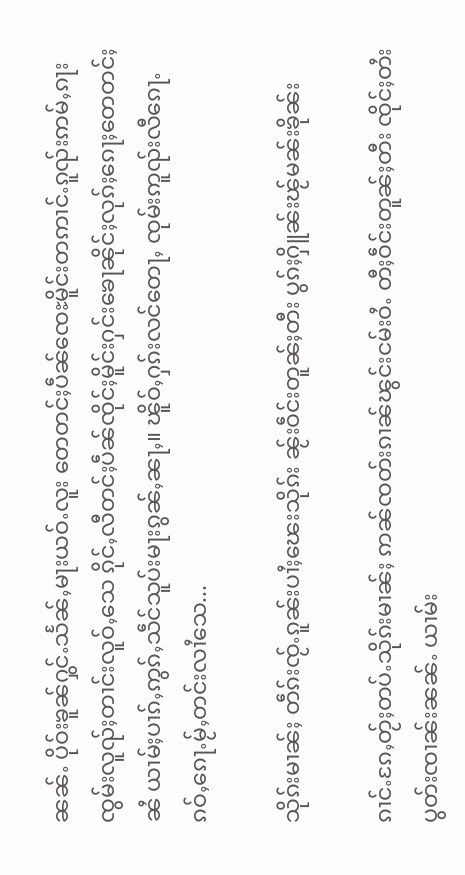ၼၼ်ႉ ပိုဝ်းၶူၼ်ႁွင်ႉသႅၼ်ႇမႃးယဝ်ႉလူး တေတင်ႈပဵၼ်ၸေႊမိူင်းတဢၢင်ႉၵူၺ်းဢမ်ႇၵႃး ၸွမ်းလူၺ်ႈတၢင်းလူဝ်ႇသေ ၵိုင်ႇလီတင်ႈပဵၼ်ၸိုင်ႈမိူင်းႁင်းၶေႃၼိုင်ႈလုၵ်ႈၵေႃႈတေတင်ႈၼႆ ယၢမ်ႈပၢၵ်ႇဢွၵ်ႇသဵင်သူပ်းမႃးၵွၼ်ႇၼႃႇ။ ၽိူဝ်ႇႁၵ်းလင်တေႃႇ ၸုမ်းဢူၺ်းလီၵေႃႉၵဝ်ႇၵေႃႉမႂ်ႇတင်းလၢႆသေ...

သိုၵ်းမၢၼ်ႈ တဵၵ်းၸႂ်ႉၵူၼ်းပၢႆႈၽေးသိုၵ်း ၼႂ်းဝဵင်းတူၼ်ႈတီး ပွၵ်ႈႁိူၼ်းၽႂ်မၼ်းၶိုၼ်း

ၵၢင်ႉၵႄႇတႂ်ႈတပ်ႉသိုၵ်းမၢၼ်ႈ ဢၼ်ၸတ်းၵၢၼ်ၽွင်းငမ်းဝႆႉ တီႈဝဵင်းတူၼ်ႈတီး ၸိုင်ႈတႆးပွတ်းၸၢၼ်းၼၼ်ႉ ယၢမ်း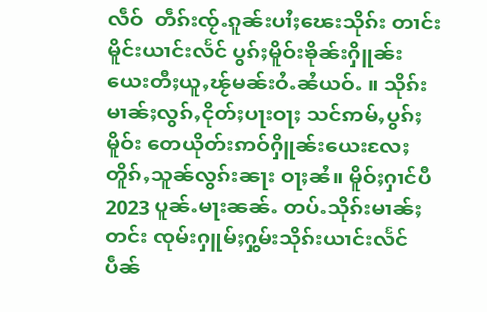လဵဝ်  တဵၵ်းၸႂ်ႉၵူၼ်းပၢႆႈၽေးသိုၵ်း တၢင်းမိူင်းယၢင်းလႅင် ပွၵ်ႈမိူဝ်းၶိုၼ်းႁိူၼ်းယေးတီႈယူႇၽႂ်မၼ်းဝႆႉၼႆယဝ်ႉ ။ သိုၵ်းမၢၼ်ႈလွၵ်ႇငိုတ်ႈပႃးဝႃႈ သင်ဢမ်ႇပွၵ်ႈမိူဝ်း တေယိုတ်းဢဝ်ႁိူၼ်းယေးလႄႈ တိူၵ်ႇသူၼ်လွၵ်းၼႃး ဝႃႈၼႆ။ မိူဝ်ႈႁၢင်ပီ 2023 ပူၼ်ႉမႃးၼၼ်ႉ တပ်ႉသိုၵ်းမၢၼ်ႈ တင်း ၸုမ်းႁူမ်ႈႁွမ်းသိုၵ်းယၢင်းလႅင် ပဵၼ်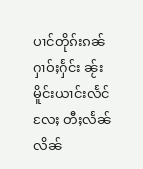ပၢင်တိုၵ်းၵၼ်ႁၢဝ်ႈႁႅင်း ၼႂ်းမိူင်းယၢင်းလႅင် လႄႈ တီႈလႅၼ်လိၼ်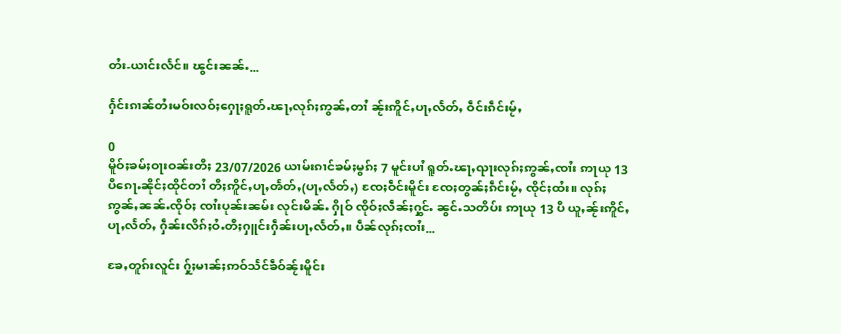တႆး-ယၢင်းလႅင်။ ၽွင်းၼၼ်ႉ...

ႁႅင်းၵၢၼ်တႆးမဝ်းလဝ်ႈႁေႃႈရူတ်ႉၽႃႇလုၵ်ႈဢွၼ်ႇတၢႆ ၼႂ်းဢိူင်ႇပႃႇလႅတ်ႇ ဝဵင်းၵဵင်းမႂ်ႇ

0
မိူဝ်ႈၶမ်ႈဝႃးဝၼ်းတီႈ 23/07/2026 ယၢမ်းၵၢင်ၶမ်ႈမွၵ်ႈ 7 မူင်းပၢႆ ရူတ်ႉၽႃႇၺႃးလုၵ်ႈဢွၼ်ႇၸၢႆး ဢႃယု 13 ပီၵေႃႉၼိုင်ႈထိုင်တၢႆ တီႈဢိူင်ႇပႃႇၻႅတ်ႇ(ပႃႇလႅတ်ႇ) ၸႄႈဝဵင်းမိူင်း ၸႄႈတွၼ်ႈၵဵင်းမႂ်ႇ ၸိုင်ႈထႆး။ လုၵ်ႈဢွၼ်ႇၼၼ်ႉၸိုဝ်ႈ ၸၢႆးပုၼ်းၼမ်း လုင်းမိၼ်ႉ ႁိုဝ် ၸိုဝ်ႈလဵၼ်ႈႁွင်ႉ ၼွင်ႉသတိပ်း ဢႃယု 13 ပီ ယူႇၼႂ်းဢိူင်ႇပႃႇလႅတ်ႇ ႁဵၼ်းလိၵ်ႈဝႆႉတီႈႁူင်းႁဵၼ်းပႃႇလႅတ်ႇ။ ပဵၼ်လုၵ်ႈၸၢႆး...

ၶႄႇတူၵ်းလူင်း ႁႂ်ႈမၢၼ်ႈဢဝ်သႅင်ၶဵဝ်ၼႂ်းမိူင်း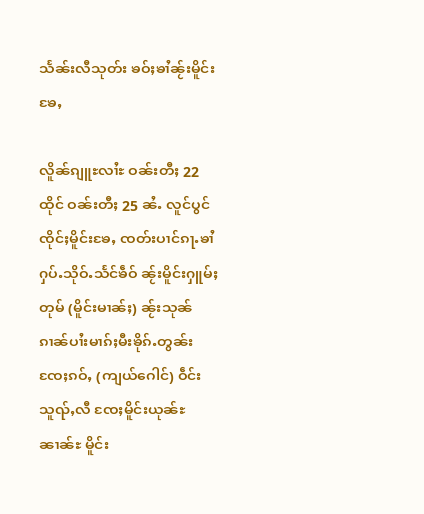သႅၼ်းလီသုတ်း ၶဝ်ႈၶၢႆၼႂ်းမိူင်းၶႄႇ

လိူၼ်ၵျူႊလၢႆႊ ဝၼ်းတီႈ 22 ထိုင် ဝၼ်းတီႈ 25 ၼႆႉ လူင်ပွင်ၸိုင်ႈမိူင်းၶႄႇ ၸတ်းပၢင်ၵႃႉၶၢႆ ႁပ်ႉသိုဝ်ႉသႅင်ၶဵဝ် ၼႂ်းမိူင်းႁူမ်ႈတုမ် (မိူင်းမၢၼ်ႈ) ၼႂ်းသုၼ်ၵၢၼ်ပၢႆးမၢၵ်ႈမီးၶိုၵ်ႉတွၼ်းၸႄႈၵဝ်ႇ (ကျယ်‌ဂေါင်) ဝဵင်းသူၺ်ႇလီ ၸႄႈမိူင်းယုၼ်ႊၼၢၼ်ႊ မိူင်း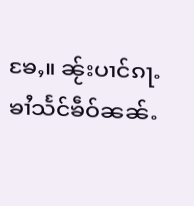ၶႄႇ။ ၼႂ်းပၢင်ၵႃႉၶၢႆသႅင်ၶဵဝ်ၼၼ်ႉ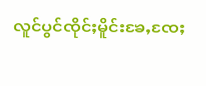လူင်ပွင်ၸိုင်ႈမိူင်းၶႄႇၸႄႈ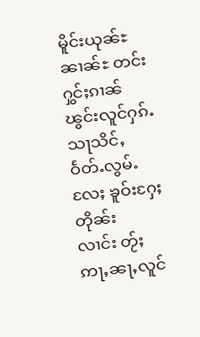မိူင်းယုၼ်ႊၼၢၼ်ႊ တင်း ႁွင်ႈၵၢၼ်ၽွင်းလူင်ႁၵ်ႉသႃသိင်ႇဝႅတ်ႉလွမ်ႉ လႄႈ ၶူဝ်းႁႄႈတိုၼ်းလၢင်း တႂ်ႈဢႃႇၼႃႇလူင်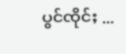ပွင်ၸိုင်ႈ ...